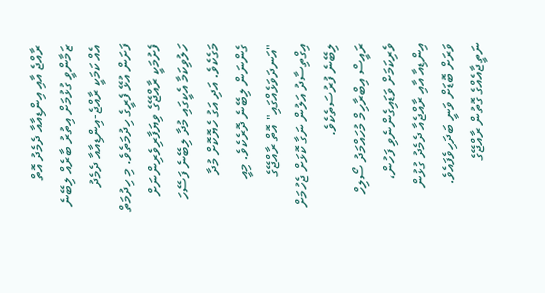ރާއްޖެ އާއި އިންޑިއާއާ ދެމެދު އޮތް ޒަމާންވީ ގުޅުމަށް އިތުރު ބާރެއް ލިބޭނެ އެއް ކަމަކީ ރާއްޖެ-އިންޑިއާއާ ދެމެދު ފަށަން އުޅޭ ފެރީގެ ހިދުމަތެވެ. މި ހިދުމަތް ފެށުމަކީ ރާއްޖޭގެ ވިޔަފާރިވެރިންނަށް ހަލުވިކަމާ އެކީގައި މުދާ ލިބޭނެ ފަސޭހަ މަގެކެވެ. އަދި އަގު ހެޔޮކޮށް މުދާ ގެންނަން ލިބޭނެ ދޮރެކެވެ. މިއީ "އަނދަވަޅެއްގައި" އޮތް ރާއްޖޭގެ އިގްތިސާދު އަލުން ނަގާ ކޮޅަށް ޖެހުމަށް ލިބޭނެ ފުރުސަތެކެވެ.
ރައީސް އިބްރާހިމް މުހައްމަދު ސޯލިހް ވެރިކަމަށް ވަޑައިގެންނެވި ފަހުން، އިންޑިއާ އާއި ރާއްޖެއާ ދެމެދު ގުޅުން ވަރަށް ބޮޑަށް ވަނީ ބަދަހިވެފައެވެ. ނަތީޖާއެއްގެ ގޮތުން ރާއްޖޭގެ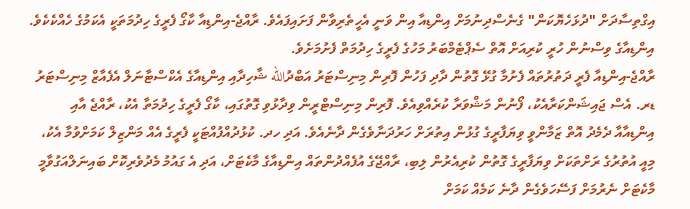އިގްތިސާދަށް "ދުޅަހެޔޮކަން" ގެނެސްދިނުމަށް އިންޑިއާ އިން ވަނީ އެހީތެރިވާން ފަށައިފައެވެ. ރާއްޖެ-އިންޑިއާ ކާގޯ ފެރީގެ ހިދުމަތަކީ އެކަމުގެ ހެއްކެކެވެ. އިންޑިއާގެ ވިސްނުން ހުރީ ކުރިއަށް އޮތް ސެޕްޓެމްބަރު މަހުގެ ފެރީގެ ހިދުމަތް ފެށުމަށެވެ.
ރާއްޖެ-އިންޑިއާ ފެރީ ދަތުރުތައް ފެށުމާ ގުޅޭ ގޮތުން ދާދި ފަހުން ފޮރިން މިނިސްޓަރު އަބްދުالله ޝާހިދާއި އިންޑިއާގެ އެކްސްޓާނަލް އެފެއާޒް މިނިސްޓަރު ޑރ. އެސް ޖައިޝަންކަރާއެކު، ފޯނުން މަޝްވަރާ ކުރެއްވިއެވެ. ފޮރިން މިނިސްޓްރީން ވިދާޅުވި ގޮތުގައި، ކާގޯ ފެރީގެ ހިދުމަތާ އެކު، ރާއްޖެ އާއި އިންޑިއާއާ ދެމެދު އޮތް ޒަމާންވީ ވިޔަފާރީގެ ގުޅުން އިތުރަށް ހަރުދަނާވެގެން ދާނެއެވެ. އަދި ހދ. ކުޅުދުއްފުއްޓަކީ ފެރީގެ އެއް މަންޒިލް ކަމަށްވުމާ އެކު، މިއީ އުތުރުގެ ރަށްތަކަށް ވިޔަފާރީގެ ގޮތުން ކުރިއެރުން ލިބި، ރާއްޖޭގެ އުފެއްދުންތައް އިންޑިއާގެ މާކެޓަށް، އަދި އެ ގައުމު މެދުވެރިކޮށް ބައިނަލްއަގުވާމީ މާކެޓަށް ނެރުމަށް ފަސޭހަވެގެން ދާނެ ކަމެއް ކަމަށް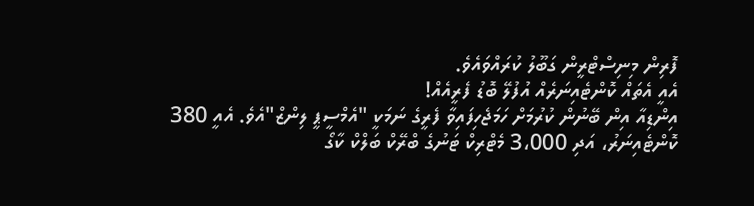ފޮރިން މިނިސްޓްރީން ގަބޫލު ކުރައްވައެވެ.
އެއީ އެތައް ކޮންޓެއިނަރެއް އުފުލޭ ބޮޑު ފެރީއެއް!
އިންޑިއާ އިން ބޭނުން ކުރުމަށް ހަމަޖެހިފައިވާ ފެރީގެ ނަމަކީ "އެމްސީޕީ ލިންޒް"އެވެ. އެއީ 380 ކޮންޓެއިނަރު، އަދި 3،000 މެޓްރިކް ޓަނުގެ ބްރޭކް ބަލްކް ކާގޯ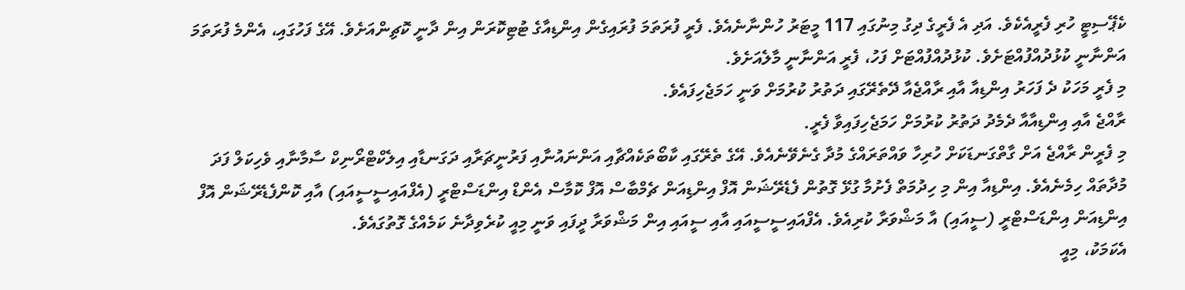ކެޕޭސިޓީ ހުރި ފެރީއެކެވެ. އަދި އެ ފެރީގެ ދިގު މިނުގައި 117 މީޓަރު ހުންނާނެއެވެ. ފެރީ ފުރަތަމަ ފުރައިގެން އިންޑިއާގެ ޓުޓިކޮރަން އިން ދާނީ ކޮޗިންއަށެވެ. އޭގެ ފަހުގައި، އެންމެ ފުރަތަމަ އަންނާނީ ކުޅުދުއްފުއްޓަށެވެ. ކުޅުދުއްފުއްޓަށް ފަހު، ފެރީ އަންނާނީ މާލެއަށެވެ.
މި ފެރީ މަހަކު ދެ ފަހަރު އިންޑިއާ އާއި ރާއްޖެއާ ދޭތެރޭގައި ދަތުރު ކުރުމަށް ވަނީ ހަމަޖެހިފައެވެ.
ރާއްޖެ އާއި އިންޑިއާއާ ދެމެދު ދަތުރު ކުރުމަށް ހަމަޖެހިފައިވާ ފެރީ.
މި ފެރީން ރާއްޖެ އަށް ގާތްގަނޑަކަށް ހުރިހާ ވައްތަރައްގެ މުދާ ގެނެވޭނެއެވެ. އޭގެ ތެރޭގައި ކާބޯތަކެއްޗާއި އަންނައުނާއި ފަރުނީޗަރާއި ދަގަނޑާއި އިލެކްޓްރޯނިކް ސާމާނާއި ވެހިކަލް ފަދަ މުދާތައް ހިމެނެއެވެ. އިންޑިއާ އިން މި ހިދުމަތް ފެށުމާ ގުޅޭ ގޮތުން ފެޑެރޭޝަން އޮފް އިންޑިއަން ޗެމްބާސް އޮފް ކޮމާސް އެންޑް އިންޑަސްޓްރީ (އެފްއައިސީސީއައި) އާއި ކޮންފެޑެރޭޝަން އޮފް އިންޑިއަން އިންޑަސްޓްރީ (ސީއައި) އާ މަޝްވަރާ ކުރިއެވެ. އެފްއައިސީސީއައި އާއި ސީއައި އިން މަޝްވަރާ ދީފައި ވަނީ މިއީ ކުރެވިދާނެ ކަމެއްގެ ގޮތުގައެވެ.
އެކަމަކު، މިއީ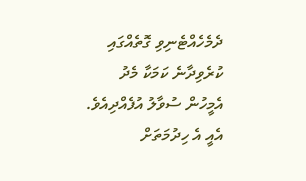ދެމެހެއްޓެނިވި ގޮތެއްގައި ކުރެވިދާނެ ކަމަކާ މެދު އެމީހުން ސުވާލު އުފެއްދިއެވެ. އެއީ އެ ހިދުމަތަށް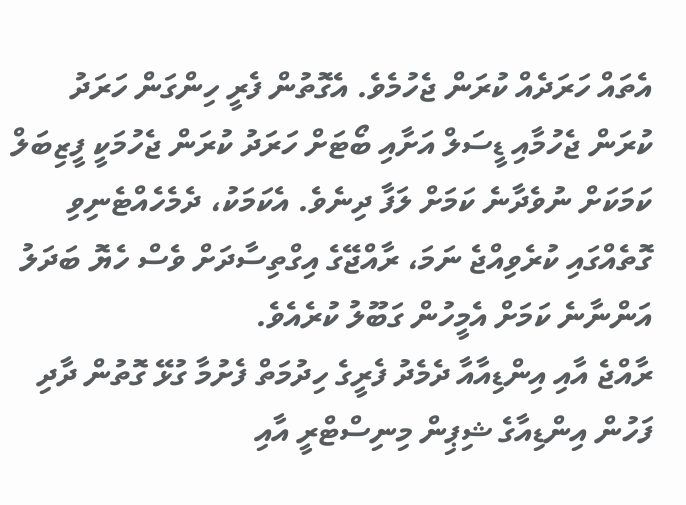އެތައް ހަރަދެއް ކުރަން ޖެހުމެވެ. އެގޮތުން ފެރީ ހިންގަން ހަރަދު ކުރަން ޖެހުމާއި ޑީސަލް އަށާއި ބޯޓަށް ހަރަދު ކުރަން ޖެހުމަކީ ފީޒިބަލް ކަމަކަށް ނުވެދާނެ ކަމަށް ލަފާ ދިނެވެ. އެކަމަކު، ދެމެހެއްޓެނިވި ގޮތެއްގައި ކުރެވިއްޖެ ނަމަ، ރާއްޖޭގެ އިގްތިސާދަށް ވެސް ހެޔޮ ބަދަލު އަންނާނެ ކަމަށް އެމީހުން ގަބޫލު ކުރެއެވެ.
ރާއްޖެ އާއި އިންޑިއާއާ ދެމެދު ފެރީގެ ހިދުމަތް ފެށުމާ ގުޅޭ ގޮތުން ދާދި ފަހުން އިންޑިއާގެ ޝިޕިން މިނިސްޓްރީ އާއި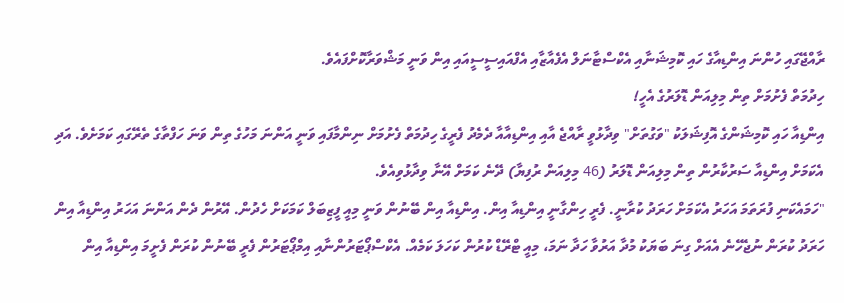ރާއްޖޭގައި ހުންނަ އިންޑިއާގެ ހައި ކޮމިޝަނާއި އެކްސްޓާނަލް އެފެއާޒާއި އެފްއައިސީސީއައި އިން ވަނީ މަޝްވަރާކޮށްފައެވެ.
ހިދުމަތް ފެށުމަށް ތިން މިލިއަން ޑޮލަރުގެ އެހީ!
އިންޑިއާ ހައި ކޮމިޝަންގެ އޮފިޝަލަކު "ވަގުތަށް" ވިދާޅުވީ ރާއްޖެ އާއި އިންޑިއާއާ ދެމެދު ފެރީގެ ހިދުމަތް ފެށުމަށް ނިންމާފައި ވަނީ އަންނަ މަހުގެ ތިން ވަނަ ހަފްތާގެ ތެރޭގައި ކަމަށެވެ. އަދި އެކަމަށް އިންޑިއާ ސަރުކާރުން ތިން މިލިއަން ޑޮލަރު (46 މިލިއަން ރުފިޔާ) ދޭނެ ކަމަށް އޭނާ ވިދާޅުވިއެވެ.
"ހަމައެކަނި ފުރަތަމަ އަހަރު އެކަމަށް ހަރަދު ކުރާނީ. ފެރީ ހިންގާނީ އިންޑިއާ އިން. އިންޑިއާ އިން ބޭނުން ވަނީ މިއީ ފީޒިބަލް ކަމަކަށް ހެދުން. އޭރުން ދެން އަންނަ އަހަރު އިންޑިއާ އިން ހަރަދު ކުރަން ނުޖެހޭނެ އެއަށް ގިނަ ބަޔަކު މުދާ އަރުވާ ހަދާ ނަމަ، މިއީ ޓްރޭޑް ކުރުން ކަހަލަ ކަމެއް. އެކްސްޕޯޓަރުންނާއި އިމްޕޯޓަރުން ފެރީ ބޭނުން ކުރަން ފެށީމަ އިންޑިއާ އިން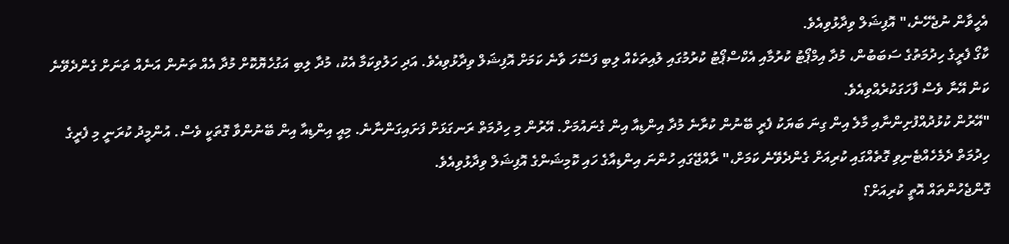އެހީވާން ނުޖެހޭނެ،" އޮފިޝަލް ވިދާޅުވިއެވެ.
ކާގޯ ފެރީގެ ހިދުމަތުގެ ސަބަބުން، މުދާ އިމްޕޯޓު ކުރުމާއި އެކްސްޕޯޓު ކުރުމުގައި ލުއިތަކެއް ލިބި ފަސޭހަ ވާނެ ކަމަށް އޮފިޝަލް ވިދާޅުވިއެވެ. އަދި ހަލުވިކަމާ އެކު، މުދާ ލިބި އަގުހެޔޮކޮށް މުދާ އެއް ތަނުން އަނެއް ތަނަށް ގެންދެވޭނެ ކަން އޭނާ ވެސް ފާހަގަކުރެއްވިއެވެ.
"އޭރުން ކުޅުދުއްފުށިންނާއި މާލެ އިން ގިނަ ބަޔަކު ފެރީ ބޭނުން ކުރާނެ މުދާ އިންޑިއާ އިން ގެނައުމަށް. އޭރުން މި ހިދުމަތް ރަނގަޅަށް ފަށައިގަންނާނެ. މިއީ އިންޑިއާ އިން ބޭނުންވާ ގޮތަކީ ވެސް. އުންމީދު ކުރަނީ މި ފެރީގެ ހިދުމަތް ދެމެހެއްޓެނިވި ގޮތެއްގައި ކުރިއަށް ގެންދެވޭނެ ކަމަށް،" ރާއްޖޭގައި ހުންނަ އިންޑިއާގެ ހައި ކޮމިޝަންގެ އޮފިޝަލް ވިދާޅުވިއެވެ.
ގޮންޖެހުންތައް އޮތީ ކުރިއަށް؟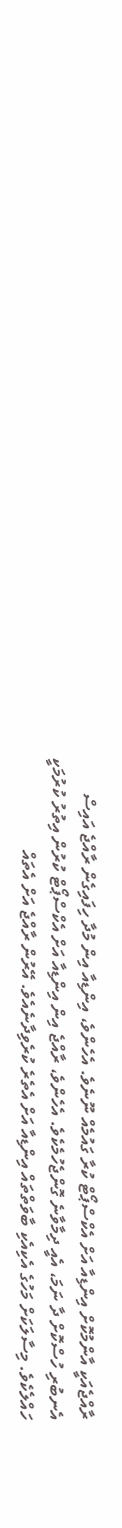ރާއްޖެއަކީ އާންމުކޮށް އިންޑިއާ އަށް އެކްސްޕޯޓް ކުރާ ގައުމެއް ނޫނެވެ. އެހެންވެ، އިންޑިއާ އިން މުދާ ހިފައިގެން ރާއްޖެ އައިސް އެނބުރި ހުސްކޮށް ދާ ނަމަ، އެއީ ދިމާވާނެ ގޮންޖެހުމެކެވެ. އެހެންވެ، ރާއްޖެ އިން އިންޑިއާ އަށް އެކްސްޕޯޓް ކުރުން އިތުރު ކުރުމަކީ ހައްލެކެވެ. މިސާލަކަށް މަހުގެ އެކިއެކި ބާވަތްތައް އިންޑިއާ އަށް އެތެރެ ކުރެވިދާނެއެވެ. އޭރުން ރާއްޖެ އަށް އެތައް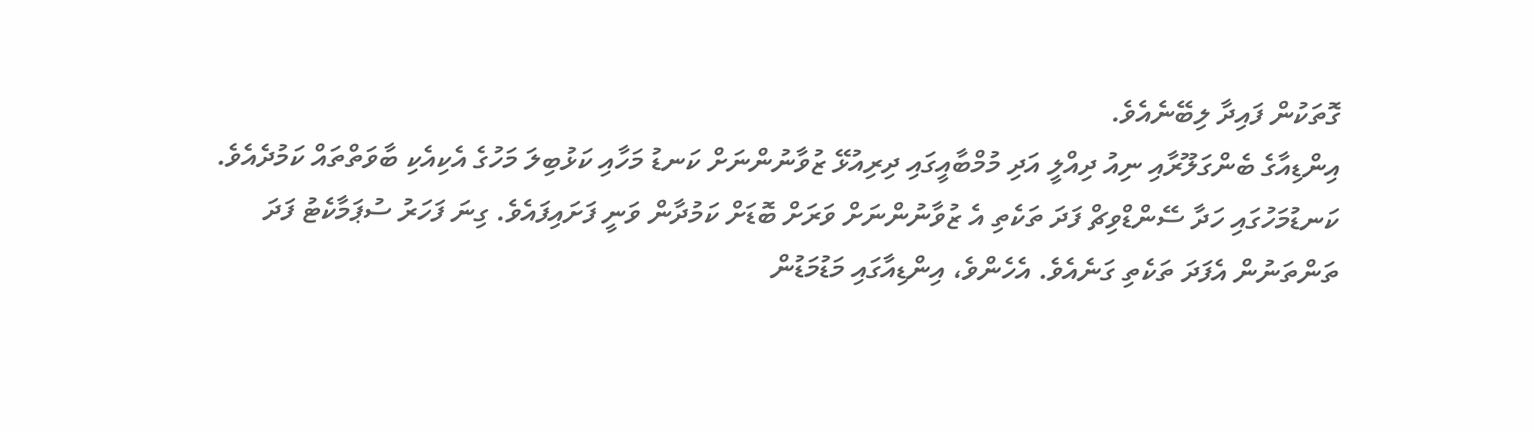ގޮތަކުން ފައިދާ ލިބޭނެއެވެ.
އިންޑިއާގެ ބެންގަލޫރާއި ނިއު ދިއްލީ އަދި މުމްބާއީގައި ދިރިއުޅޭ ޒުވާނުންނަށް ކަނޑު މަހާއި ކަޅުބިލަ މަހުގެ އެކިއެކި ބާވަތްތައް ކަމުދެއެވެ. ކަނޑުމަހުގައި ހަދާ ސޭންޑްވިޗް ފަދަ ތަކެތި އެ ޒުވާނުންނަށް ވަރަށް ބޮޑަށް ކަމުދާން ވަނީ ފަށައިފައެވެ. ގިނަ ފަހަރު ސުޕަމާކެޓު ފަދަ ތަންތަނުން އެފަދަ ތަކެތި ގަނެއެވެ. އެހެންވެ، އިންޑިއާގައި މަޑުމަޑުން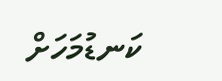ކަނޑުމަހަށް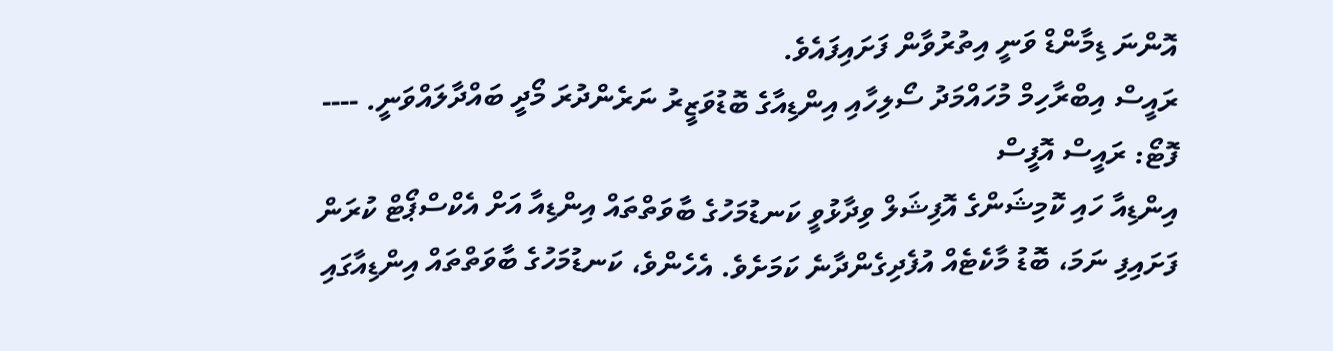އޮންނަ ޑިމާންޑް ވަނީ އިތުރުވާން ފަށައިފައެވެ.
ރައީސް އިބްރާހިމް މުހައްމަދު ސޯލިހާއި އިންޑިއާގެ ބޮޑުވަޒީރު ނަރެންދުރަ މޯދީ ބައްދާލައްވަނީ. ---- ފޮޓޯ: ރައީސް އޮފީސް
އިންޑިއާ ހައި ކޮމިޝަންގެ އޮފިޝަލް ވިދާޅުވީ ކަނޑުމަހުގެ ބާވަތްތައް އިންޑިއާ އަށް އެކްސްޕޯޓް ކުރަން ފަށައިފި ނަމަ، ބޮޑު މާކެޓެއް އުފެދިގެންދާނެ ކަމަށެވެ. އެހެންވެ، ކަނޑުމަހުގެ ބާވަތްތައް އިންޑިއާގައި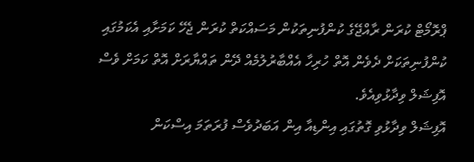ޕްރޮމޯޓް ކުރަން ރާއްޖޭގެ ކުންފުނިތަކުން މަސައްކަތް ކުރަން ޖެހޭ ކަމަށާއި އެކަމުގައި ކުންފުނިތަކަށް ދެވެން އޮތް ހުރިހާ އެއްބާރުލުމެއް ދޭން ތައްޔާރަށް އޮތް ކަމަށް ވެސް އޮފިޝަލް ވިދާޅުވިއެވެ.
އޮފިޝަލް ވިދާޅުވި ގޮތުގައި އިންޑިއާ އިން އަބަދުވެސް ފުރަތަމަ އިސްކަން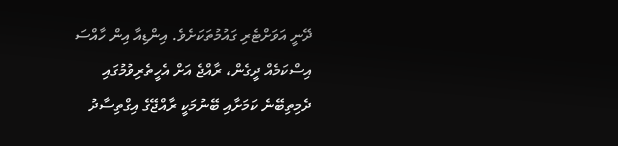ދޭނީ އަވަށްޓެރި ގައުމުތަކަށެވެ. އިންޑިއާ އިން ހާއްސަ އިސްކަމެއް ދީގެން، ރާއްޖެ އަށް އެހީތެރިވުމުގައި ދެމިތިބޭނެ ކަމަށާއި ބޭނުމަކީ ރާއްޖޭގެ އިގްތިސާދު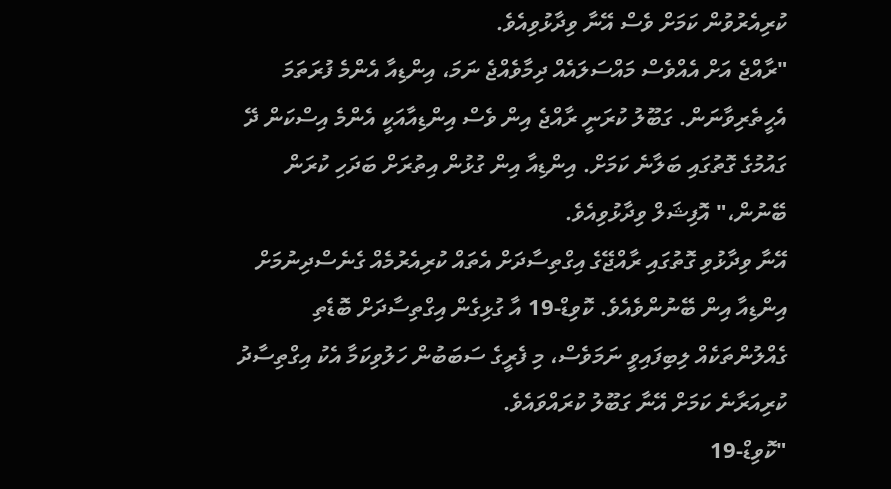ކުރިއެރުވުން ކަމަށް ވެސް އޭނާ ވިދާޅުވިއެވެ.
"ރާއްޖެ އަށް އެއްވެސް މައްސަލައެއް ދިމާވެއްޖެ ނަމަ، އިންޑިއާ އެންމެ ފުރަތަމަ އެހީތެރިވާނަން. ގަބޫލު ކުރަނީ ރާއްޖެ އިން ވެސް އިންޑިއާއަކީ އެންމެ އިސްކަން ދޭ ގައުމުގެ ގޮތުގައި ބަލާނެ ކަމަށް. އިންޑިއާ އިން ގުޅުން އިތުރަށް ބަދަހި ކުރަން ބޭނުން،" އޮފިޝަލް ވިދާޅުވިއެވެ.
އޭނާ ވިދާޅުވި ގޮތުގައި ރާއްޖޭގެ އިގްތިސާދަށް އެތައް ކުރިއެރުމެއް ގެނެސްދިނުމަށް އިންޑިއާ އިން ބޭނުންވެއެވެ. ކޮވިޑް-19 އާ ގުޅިގެން އިގްތިސާދަށް ބޮޑެތި ގެއްލުންތަކެއް ލިބިފައިވީ ނަމަވެސް، މި ފެރީގެ ސަބަބުން ހަލުވިކަމާ އެކު އިގްތިސާދު ކުރިއަރާނެ ކަމަށް އޭނާ ގަބޫލު ކުރައްވައެވެ.
"ކޮވިޑް-19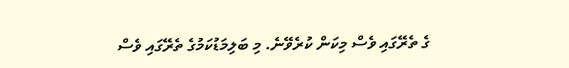ގެ ތެރޭގައި ވެސް މިކަން ކުރެވޭނެ. މި ބަލިމަޑުކަމުގެ ތެރޭގައި ވެސް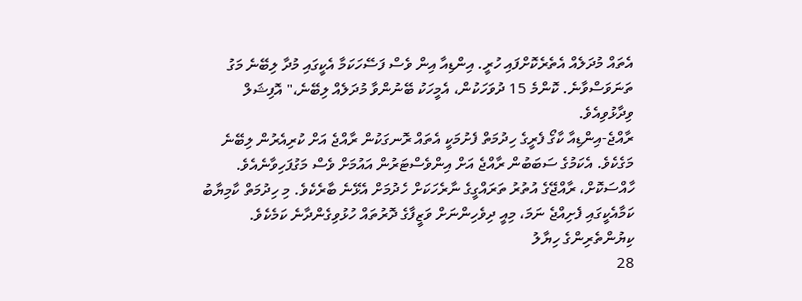އެތައް މުދަލެއް އެތެރެކޮށްފައި ހުރީ. އިންޑިއާ އިން ވެސް ފަސޭހަކަމާ އެކީގައި މުދާ ލިބޭނެ މަގު ތަނަވަސްވާނެ. ކޮންމެ 15 ދުވަހަކުން، އެމީހަކު ބޭނުންވާ މުދަލެއް ލިބޭނެ،" އޮފިޝަލް ވިދާޅުވިއެވެ.
ރާއްޖެ-އިންޑިއާ ކާގޯ ފެރީގެ ހިދުމަތް ފެށުމަކީ އެތައް ރޮނގަކުން ރާއްޖެ އަށް ކުރިއެރުން ލިބޭނެ މަގެކެވެ. އެކަމުގެ ސަބަބުން ރާއްޖެ އަށް އިންވެސްޓަރުން އައުމަށް ވެސް މަގުފަހިވާނެއެވެ. ހާއްސަކޮށް، ރާއްޖޭގެ އުތުރު ތަރައްގީގެ ނާރެހަކަށް ހެދުމަށް އެޅޭނެ ބާރެކެވެ. މި ހިދުމަތް ކާމިޔާބު ކަމާއެކީގައި ފެށިއްޖެ ނަމަ، މިއީ ދިވެހިންނަށް ވަޒީފާގެ ދޮރުތައް ހުޅުވިގެންދާނެ ކަމެކެވެ.
ކިޔުންތެރިންގެ ހިޔާލު
28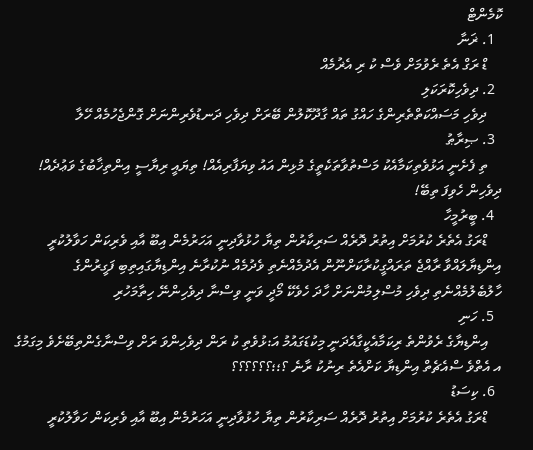ކޮމެންޓް
  1. ޜަނާ
    ޑް ރަގް އެތެ ރެވުމަށް ވެސް ކު ރި އެޜުމެއް
  2. ދިވެހިކޮރަކަލި
    ދިވެހި މަސައްކަތްތެރިންގެ ހައްގު ތައް ގާދޫކޮލުން ބޭރަށް ދިވެހި ދަނޑުވެރިންނަށް ގޮންޖެހުމެއް ހޭލާ
  3. ޞިރާޠު
    ތި ފެށެނީ އަޅުވެތިކަމާއެކު މަސްތުވާތަކެތީގެ މުޅިން އައު ވިޔަފާރިއެއް! ތިޔައީ ރިޔާސީ އިންތިޚާބުގެ ވަޢުދެއް! ދިވެހިން ހެވިފަ ތިބޭ!
  4. ބީރުމީހާ
    ޑްރަގު އެތެރެ ކުރުމަށް އިތުރު ދޮރެއް ސަރިކާރުން ތިޔާ ހުޅުވާދިނީ އަހަރުމެން އިބޫ އާއި ވެރިކަން ހަވާލުކުރީ އިންޑިޔާލައްވާ ރާއްޖެ ތަރައްގީކުރާކަށްނޫން އެދުމެއްނެތި ވެދުމެއް ނުކުރާނެ އިންޑިޔާގައިތިބި ފަގީރުންގެ ހާލުބެލުމެއްނެތި ދިވެހި މުސްލިމުންނަށް ހާދަ ހެވެކޭ މޯދީ ވަނީ ވިސްނާ ދިވެހިންނޭ ހިތާމަހުރި
  5. ހަނި
    އިންޑިޔާގެ ރެވުންތެ ރިކަމާއެކީގާއެދަނީ މިކުޑަގައުމު އަ:ޅުވެތި ކު ރަން ދިވެހިންވަ ރަށް ވިސްނާގެންތިބޭށެވެ މިގަމުގެ އ އެތްވެ ސްއެޗެތް އިންޑިޔާ ކަށްއެތެ ރިނުކު ރާނެ ؟؛؛؟؟؟؟؟؟
  6. ކިސަޑު
    ޑްރަގު އެތެރެ ކުރުމަށް އިތުރު ދޮރެއް ސަރިކާރުން ތިޔާ ހުޅުވާދިނީ އަހަރުމެން އިބޫ އާއި ވެރިކަން ހަވާލުކުރީ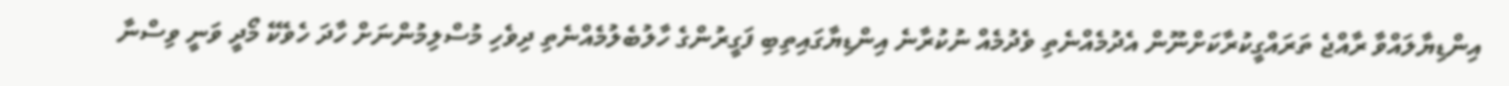އިންޑިޔާލައްވާ ރާއްޖެ ތަރައްގީކުރާކަށްނޫން އެދުމެއްނެތި ވެދުމެއް ނުކުރާނެ އިންޑިޔާގައިތިބި ފަގީރުންގެ ހާލުބެލުމެއްނެތި ދިވެހި މުސްލިމުންނަށް ހާދަ ހެވެކޭ މޯދީ ވަނީ ވިސްނާ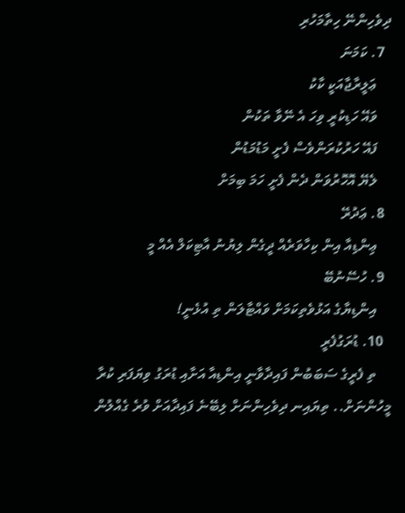ދިވެހިންނޭ ހިތާމަހުރި
  7. ކަމަނަ
    ޢަލީރާޖާއަކީ ކާކު
    ވައޭ ހަޑިކުރީ ވިހަ އެ ނޭވާ ތަކުން
    ފައޭ ހަރުކުރަންވެސް ފެށީ މަޑުމަޑުން
    ލެޔޭ އޮހޮރުވަން ދެން ފެށީ ހަމަ ބިމަށް
  8. ޢަދުރޭ
    ޢިންޑިއާ އިން ކިހާވަރެއް ދީގެން ލިޔުނު އާޓިކަލް އެއް މީ
  9. ހުސޭނުބޭ
    އިންޑިޔާގެ އަޅުވެތިކަމަށް ވައްޓާލަން ތި އުޅެނީ!
  10. ޑުރަގުފެރީ
    ތި ފެރީގެ ސަބަބުން ފައިދާވާނީ އިންޑިއާ އަށާއި ޑުރަގު ވިޔަފަރި ކުރާ މީހުންނަށް.. ތިޔައިނ ދިވެހިންނަށް ލިބޭނެ ފައިދާއަށް ވުރެ ގެއްލުން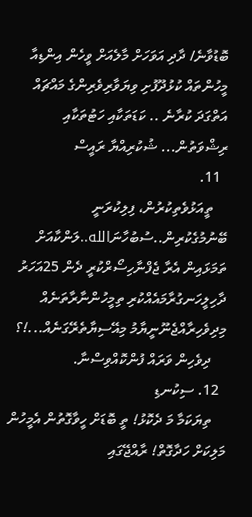ބޮޑުވާނެ/ ދާދި އަވަހަށް މާލެއަށް ވީހެން އިންޑިއާ މީހުންތައް ކުޅުދޫފުށި ވިޔަވާރިވެރިންގެ މައްޗައް އަތްގަދަ ކުރާނެ .. ކަޑަތަކާއި ހަޓުތަކާއި ރިޝްވަތުން... ޝުކުރިއްޔާ ރައީސް
  11.
    ތީއަޅުވެތިކުރުން، ފިލިކުރަނީ ބޭނުމުގެކުރިން..ސުބުހާނަالله..ލަންކާއަށް ތަމަޅައިން އެރާ ޖެފްނާހިސޯރްކުރީ ދެން 25އަހަރު ދާހިލީހަނގުރާމައެއްކުރި ތިމީހުންނާރާތަނެއް މިދިވެހިރާއްޖެނޫނީޔާމު މިއޭސިޔާތެރޭގަނެއް...!؟
    ދިވެހިން ވަރައް ފުންކޮއްވިސްނާ.
  12. ސިކުނޑި
    ތިޔަކަމާ މަ ދެކޮޅު! ތީ ބޮޑަށް ހީވާގޮތުން އެމީހުން މަލިކަށް ހަދާގޮތް! ރާއްޖޭގައި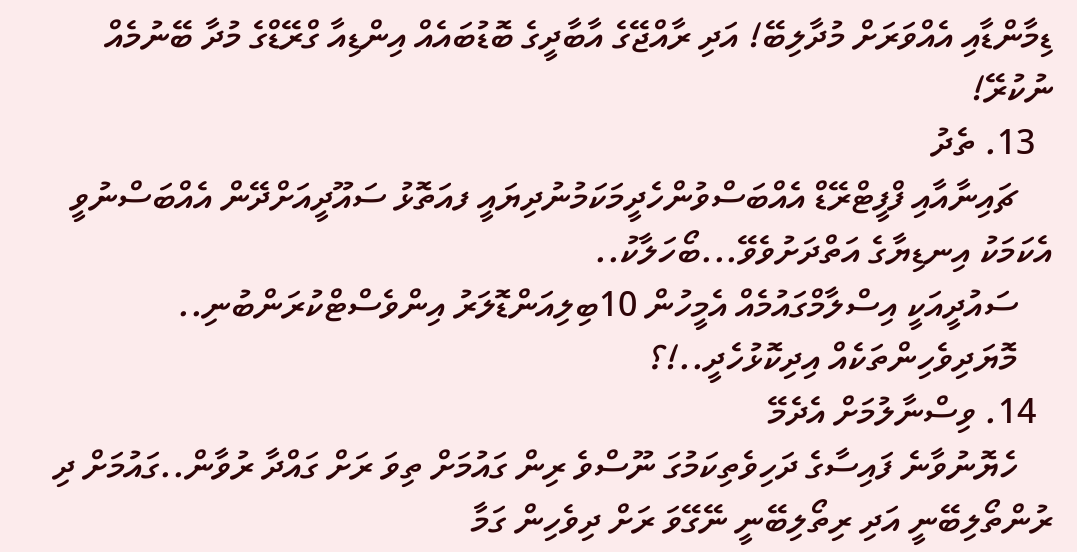ޑިމާންޑާއި އެއްވަރަށް މުދާލިބޭ! އަދި ރާއްޖޭގެ އާބާދީގެ ބޮޑުބައެއް އިންޑިއާ ގްރޭޑްގެ މުދާ ބޭނުމެއް ނުކުރޭ!
  13. ތެދު
    ޗައިނާއާއި ފްފީޓްރޭޑް އެއްބަސްވުންހެދީމަކަމުނުދިޔައީ ފއަތޮޅު ސައޫދީއަށްދޭން އެއްބަސްނުވީ އެކަމަކު އިނޑިޔާގެ އަތްދަށުވެވޭ...ބޯހަލާކު..
    ސައުދީއަކީ އިސްލާމްގައުމެއް އެމީހުން 10ބިލިއަންޑޮލަރު އިންވެސްޓްކުރަންބުނި..
    މޮޔަދިވެހިންތަކެއް އިދިކޮޅުހެދީ..!؟
  14. ވިސްނާލުމަށް އެދެމޭ
    ހެޔޮނުވާނެ ފައިސާގެ ދަހިވެތިކަމުގަ ނޫސްވެ ރިން ގައުމަށް ތިވަ ރަށް ގައްދާ ރުވާން..ގައުމަށް ދި ރުންތޯލިބޭނީ އަދި ރިތޯލިބޭނީ ނޭގޭވަ ރަށް ދިވެހިން ގަމާ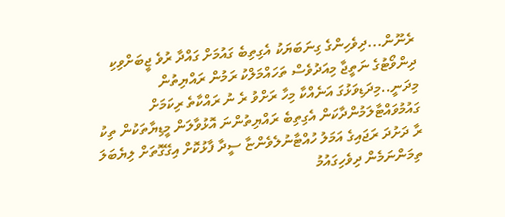ރެނޫން...ދިވެހިންގެ ގިނަބަޔަކު އެގިތިބެ ގައުމަށް ގައްދާ ރުވެ ޖީބަށްވިކި ދިންވޯޓުގެ ނަތީޖާ މިއަދުވެސް ތަހައްމަލްކު ރަމުން ރައްޔިތުން މިދަނީ..މިދަޑިވަޅުގަ އަނެއްކާ މިހާ ރަށްވު ރެ ނު ރައްކާތެ ރިކަމަށް ގައުމުވައްޓާލަމުންދާކަން އެގިތިބެ ރައްޔިތުންނަ އޮޅުވާލަން މީޑިޔާތަކުން ތިކު ރާ ދަށުދަ ރަޖައިގެ އަމަލު ހުއްޓާނުލެވެންޏާ ސީދާ ފާޅުކޮށް އިގޭގޮތަށް ލިޔެބަލަ ތިމަންނަމެން ދިވެހިގައުމު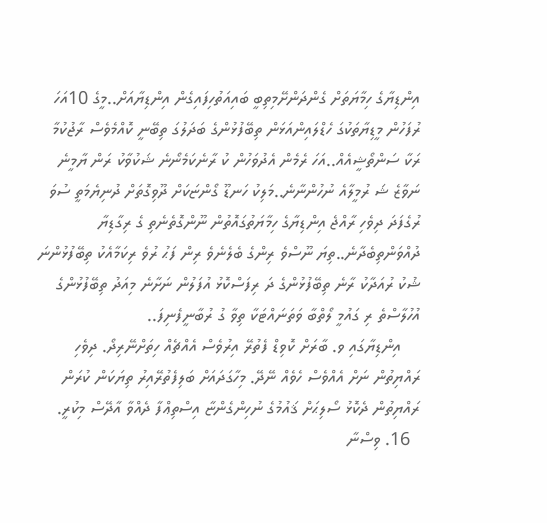އިންޑިޔާގެ ހިމާޔަތަށް ގެންދަންށޭމިތިބީ ބައިއަތުހިފައިގެން އިންޑިޔާއަށް..މީގެ 10އަހަ ރުފަހުން މީޑިޔާތަކުގަ ހެޑްލައިންއަޅަން ތިބޭފުޅުންގެ ބަދަލުގަ ތިބޭނީ ކޮއްމެވެސް ރާޖުކުމާ ރަކާ ސަންތޯޝީއެއް..އަހަ ރެމެން އެދުވަހުން ކު ރާނެކަމެނޯނެ ޝަކުވާކު ރަން ޔާމީނެ ނަވާޒެ ޝަ ރުމީލާއެ ނުހުންނާނެ..މަލިކު ހަނޑޫ ގޯންޏަކަށް ދޫވިގޮތަށް ދުނިޔެމަތީ ސުވަ ރުގެފަދަ ދިވެހި ރާއްޖެ އިންޑިޔާގެ ހިމާޔަތުގައޮތުން ނޫންގޮތެނެތި ގެ ރިގާޑިޔާ ދުއްވަންތިބެދާނެ..ތިޔަ ނޫސްވެ ރިންގެ ބެލެނެވެ ރިން ފަޙު ރުވެ ރިކަމާއެކު ތިބޭފުޅުންނަ ޝުކު ރުއަދާކު ރާނެ ތިބޭފުޅުންގެ ދަ ރިފަސްކޮޅު އުފަލުން ނަށާނެ މިއަދު ތިބޭފުޅުންގެ އުހުލާސްތެ ރި ގައުމީ ލޯތްބާ ވަތަނައްޓަކާ ތިވާ ގު ރުބާނީފެނިފަ..
    އިންޑިޔާގައި ވ. ބާރަށް ކޮވިޑް ފެތުރޭ އިރުވެސް އެއްޗެއް ހިތަށްނޭރިދޯ. ދިވެހި ރައްޔިތުން ނަށް އެއްވެސް ހެވެއް ނޭދޭ. މިހާގަދައަށް ބަލިފެތުރޭއިރު ތިޔަކަން ކުރަން ރައްޔިތުން ދެކޮޅު ސޯލިޙަށް ޤައުމުގެ ނުހިންގެންޏާ އިސްތިޢްފާ ދެއްވާ އާދޭސް މިކުރީ.
  16. ވިސްނާ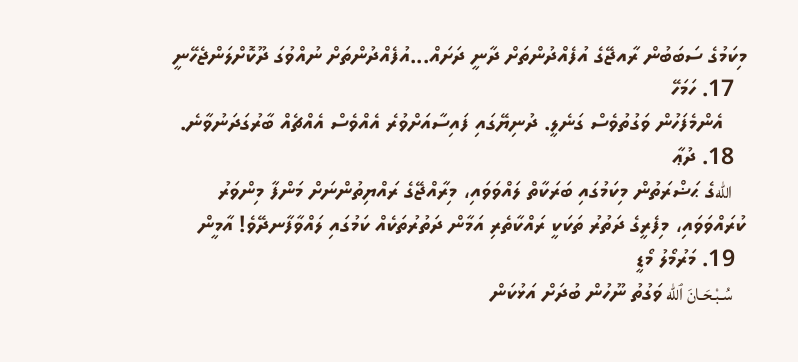މިކަމުގެ ސަބަބުން ރާއޖޭގެ އުފެއްދުންތަށް ދާނީ ދަށައް...އުފެއްދުންތަށް ނުއްވުގަ ދޫކޮށްލަންޖެހޭނީ
  17. ހަމަހޭ
    އެންމެފަހުން ވަގުތުވެސް ގަނެލީ. ދުނިޔޭގައި ފައިސާއަށްވުރެ އެއްވެސް އެއްޗެއް ބާރުގަދަނުވާނެ.
  18. ދުޢާ
    اللهގެ ޙަޟްރަތުން މިކަމުގައި ބަރަކާތް ލައްވަވައި، މިރާއްޖޭގެ ރައްޔިތުންނަށް މަންފާ މިންވަރު ކުރައްވަވައި، މިފެރީގެ ދަތުރު ތަކަކީ ރައްކާތެރި އަމާން ދަތުރުތަކެއް ކަމުގައި ލައްވާފާނދޭވެ! އާމީން
  19. މަރުމޯލު މޯޑީ
    سُـبْـحَـانَ ٱلله ވަގުތު ނޫހުން ބުދަށް އަޅުކަން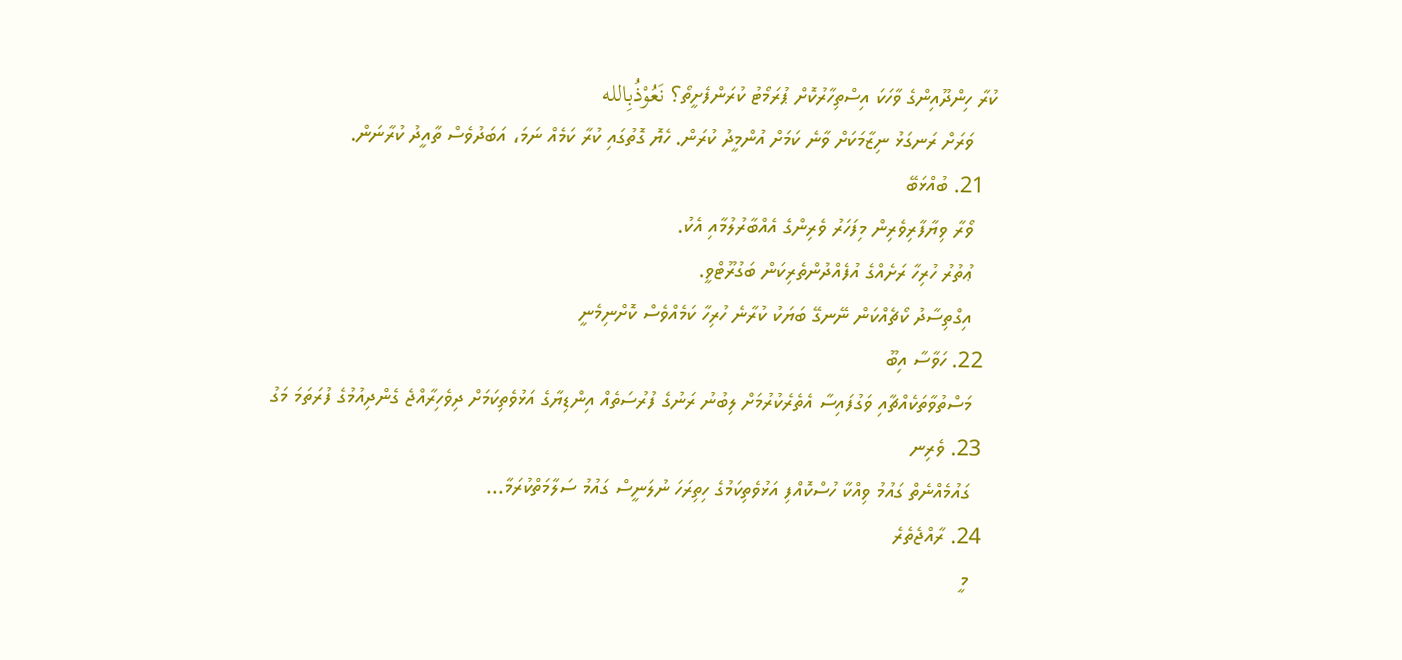ކުރާ ހިންދޫއިންގެ ވާހަކަ އިސްތިހާރުކޮށް ޕުރަމޯޓު ކުރަންފެށީތޯ؟ نَعُوْذُبِالله
    ވަރަށް ރަނގަޅު ނިޒާމަކަށް ވާނެ ކަމަށް އުންމީދު ކުރަން. ހެޔޮ ގޮތުގައި ކުރާ ކަމެއް ނަމަ، އަބަދުވެސް ތާއީދު ކުރާނަން.
  21. ބުއްޅަބޭ
    ވޯރާ ވިޔާފާރިވެރިން މިފަހަރު ވެރިންގެ އެއްބާރުލުމާއި އެކު.
    ޢުތުރު ހުރިހާ ރަށެއްގެ އުފެއްދުންތެރިކަން ބަގުރޫޓްވީ.
    އިގްތިސާދު ކޯޗެއްކަން ނޭނގޭ ބަޔަކު ކުރާނެ ހުރިހާ ކަމެއްވެސް ކޮށްނިމެނީ
  22. ހަވާސާ އިބޫ
    މަސްތުވާތަކެއްޗާއި ވަގުފައިސާ އެތެރެކުރުމަށް ލިބުނު ރަނުގެ ފުރުސަތެއް އިންޑިޔާގެ އަޅުވެތިކަމަށް ދިވެހިރާއްޖެ ގެންދިއުމުގެ ފުރަތަމަ މަގު
  23. ވެރިނ
    ގައުމެއްނެތް ގައުމު ވިއްކާ ހުސްކޮއްފި އަޅުވެތިކަމުގެ ހިތިރަހަ ނުލަނީސް ގައުމު ސަލާމަތްކުރަމާ...
  24. ރާއްޖެތެރެ
    މީ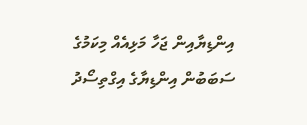އިންޑިޔާއިން ޖަހާ މަޅިއެއް މިކަމުގެ ސަބަބުން އިންޑިޔާގެ އިގްތިސޯދު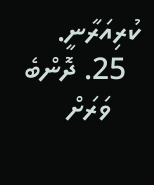ކުރިއަރާނީ.
  25. ދޮންބެ
    ވަރަށް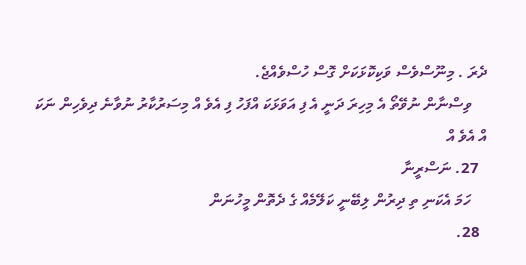ދެރަ . މިނޫސްވެސް ވަކިކޮޅަކަށް ގޮސް ހުސްވެއްޖެ.
    ވިސްނާން ނުވޭތޯ އެ މިހިރަ ދަނީ އެ ފި އަވަޅަކަ އްފަހު ފި އެވެ އް މިސަރުކާރު ނުވާނެ ދިވެހިން ނަކަ އް އެވެ އް
  27. ނަސްރީނާ
    ހަމަ އެކަނި ތި ދިރުން ލިބޭނީ ކަލޭމެއް ގެ ދެތޮން މީހުނަން
  28.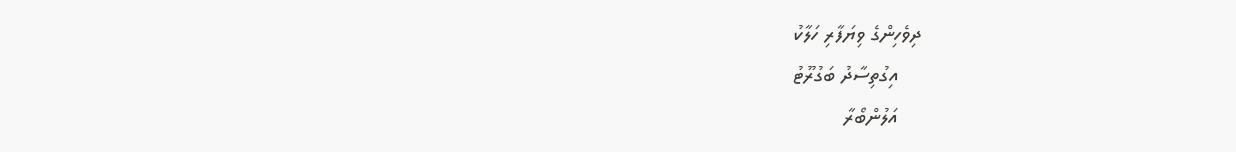ދިވެހިންގެ ވިޔަފާރި ހަލާކު
    އިގުތިސާދު ބަގުރޫޓު
    އަލުންބޯރާ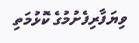ވިޔަފާރިފެށުމުގެ ކޮޅުމަތި